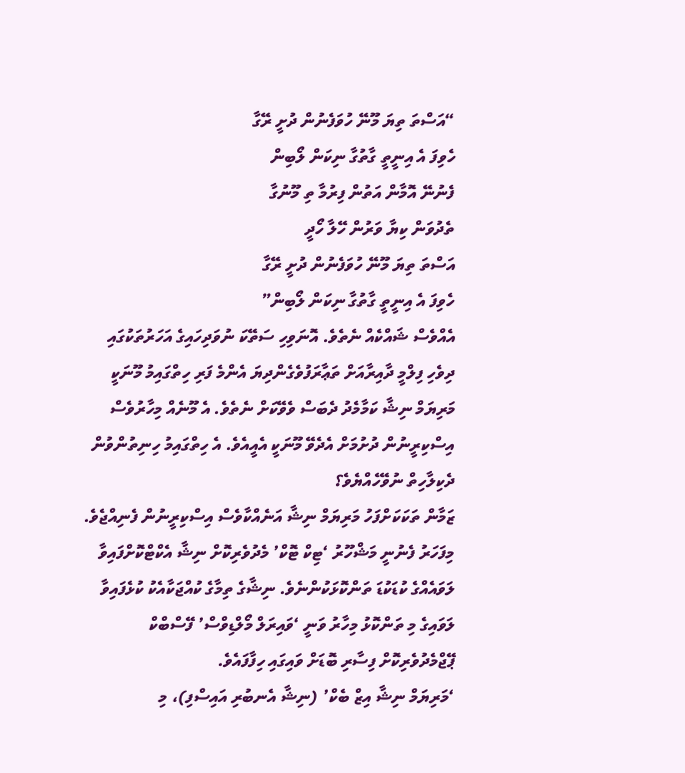“އަސްތަ ތިޔަ މޫނޭ ހުވަފެނުން ދުށީ ރޭގާ
ހެވިފަ އެ އިނީތީ ގާތުގާ ނިކަން ލޯބިން
ފެނުނޭ އޮމާން އަތުން ފިރުމާ ތި މޫނުގާ
ތެދުވަން ކިޔާ ވަރުން ހޭލާ ހޯދީ
އަސްތަ ތިޔަ މޫނޭ ހުވަފެނުން ދުށީ ރޭގާ
ހެވިފަ އެ އިނީތީ ގާތުގާ ނިކަން ލޯބިން”
އެއްވެސް ޝައްކެއް ނެތެވެ. އޮނަވިހި ސަތޭކަ ނުވަދިހައިގެ އަހަރުތަކުގައި ދިވެހި ފިލްމީ ދާއިރާއަށް ތަޢާރަފުވެގެންދިޔަ އެންމެ ފަރި ހިތްގައިމު މޫނަކީ މަރިޔަމް ނިޝާ ކަމާމެދު ދެބަސް ވެވޭކަށް ނެތެވެ. އެ މޫނެއް މިހާރުވެސް އިސްކިރީނުން ދުށުމަށް އެދެވޭ މޫނަކީ އެއީއެވެ. އެ ހިތްގައިމު ހިނިތުންވުން ދެކިލާހިތް ނުވޭހެއްޔެވެ؟
ޒަމާން ތަކަކަށްފަހު މަރިޔަމް ނިޝާ އަނެއްކާވެސް އިސްކިރީނުން ފެނިއްޖެވެ. މިފަހަރު ފެނުނީ މަޝްހޫރު ‘ޓިކް ޓޮކް’ މެދުވެރިކޮށް ނިޝާ އެކްޓްކޮށްފައިވާ ލަވައެއްގެ ކުޑަކުޑަ ތަންކޮޅަކުންނެވެ. ނިޝާގެ ތިމާގެ ކުއްޖަކާއެކު ކުޅެފައިވާ ލަވައިގެ މި ތަންކޮޅު މިހާރު ވަނީ ‘ވައިރަލް މޯލްޑިވްސް’ ފޭސްބްކް ޕޭޖްމެދުވެރިކޮށް ފިސާރި ބޮޑަށް ވައިގައި ހިފާފައެވެ.
‘މަރިޔަމް ނިޝާ އިޒް ބެކް’ (ނިޝާ އެނބުރި އައިސްފި)، މި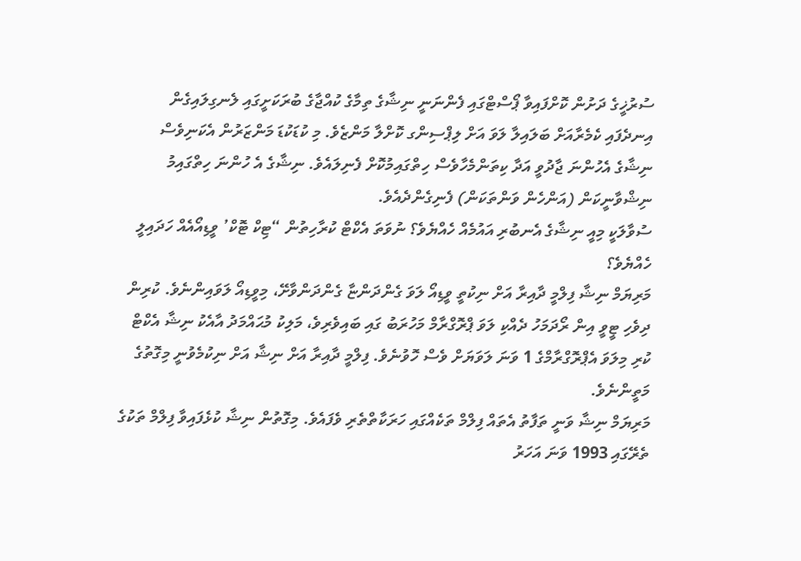ސުރުޚީގެ ދަށުން ކޮށްފައިވާ ޕޯސްޓްގައި ފެންނަނީ ނިޝާގެ ތިމާގެ ކުއްޖާގެ ބުރަކަށީގައި ލެނގިލައިގެން އިނދެފައި ކެމެރާއަށް ބަލައިލާ ލަވަ އަށް ލިޕްސިންގ ކޮށްލާ މަންޒެވެ. މި ކުޑަކުޑަ މަންޒަރުން އެކަނިވެސް ނިޝާގެ އެހުންނަ ޖާދުވީ އަދާ ކިތަންމެހާވެސް ހިތްގައިމުކޮށް ފެނިލައެވެ. ނިޝާގެ އެ ހުންނަ ހިތްގައިމު ނިޝްވާނީކަން (އަންހެން ވަންތަކަން) ފެނިގެންދެއެވެ.
ސުވާލަކީ މިއީ ނިޝާގެ އެނބުރި އައުމެއް ހެއްޔެވެ؟ ނުވަތަ އެކްޓް ކުރާހިތުން “ޓިކް ޓޮކް’ ވީޑިއޯއެއް ހަދައިލީ ހެއްޔެވެ؟
މަރިޔަމް ނިޝާ ފިލްމީ ދާއިރާ އަށް ނިކުތީ ވީޑިއޯ ލަވަ ގެންދަންޏާ ގެންދަންވާށޭ، މިވީޑިއޯ ލަވައިންނެވެ. ކުރިން ދިވެހި ޓީވީ އިން ރޯދަމަހު ދެއްކި ލަވަ ޕްރޮގްރާމް މަހުރަބު ގައި ބައިވެރިވެ، މަލިކު މުޙައްމަދު އާއެކު ނިޝާ އެކްޓް ކުރި މިލަވަ އެޕްރޮގްރާމްގެ 1 ވަނަ ލަވަޔަށް ވެސް ހޮވުނެވެ. ފިލްމީ ދާއިރާ އަށް ނިޝާ އަށް ނިކުމެވުނީ މިގޮތުގެ މަތީންނެވެ.
މަރިޔަމް ނިޝާ ވަނީ ތަފާތު އެތައް ފިލްމް ތަކެއްގައި ހަރަކާތްތެރި ވެފައެވެ. މިގޮތުން ނިޝާ ކުޅެފައިވާ ފިލްމް ތަކުގެ ތެރޭގައި 1993 ވަނަ އަހަރު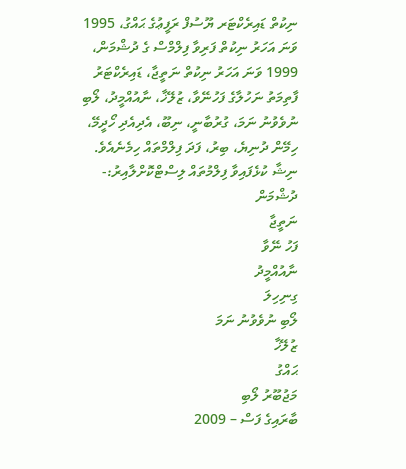ނިކުތް ޑައިރެކްޓަރ ޔޫސުފް ރަފީޢުގެ ޙައްގު، 1995 ވަނަ އަހަރު ނިކުތް ފަރިވާ ފިލްމްސް ގެ ދުޝްމަން، 1999 ވަނަ އަހަރު ނިކުތް ނަތީޖާ، ޑައިރެކްޓަރު ފާތިމަތު ނަހުލާގެ ފަހުނޭވާ، ޒުލޭޚާ، ނާއުއްމީދު، ލޯބި ނުވެވުނު ނަމަ، ގުރުބާނީ، ނިބޫ، އެދިއެދި ހޯދީމޭ، ހިމޭން ދުނިޔެ، ބިރު، ފަދަ ފިލްމްތައް ހިމެނެއެވެ.
ނިޝާ ކުޅެފައިވާ ފިލްމުތައް ލިސްޓްކޮށްލާއިރު:-
ދުޝްމަން
ނަތީޖާ
ފަހު ނޭވާ
ނާއުއްމީދު
ގިނިހިލަ
ލޯބި ނުވެވުނު ނަމަ
ޒުލޭޚާ
ޙައްގު
މަޖުބޫރު ލޯބި
ބާރައިގެ ފަސް – 2009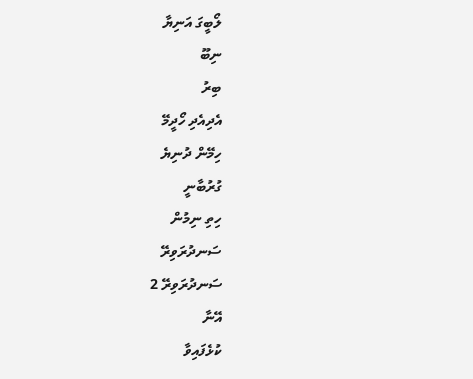ލޯބީގަ އަނިޔާ
ނިބޫ
ބިރު
އެދިއެދި ހޯދީމޭ
ހިމޭން ދުނިޔެ
ގުރުބާނީ
ހިތި ނިމުން
ސަނދުރަވިރޭ
ސަނދުރަވިރޭ 2
އޭނާ
ކުޅެފައިވާ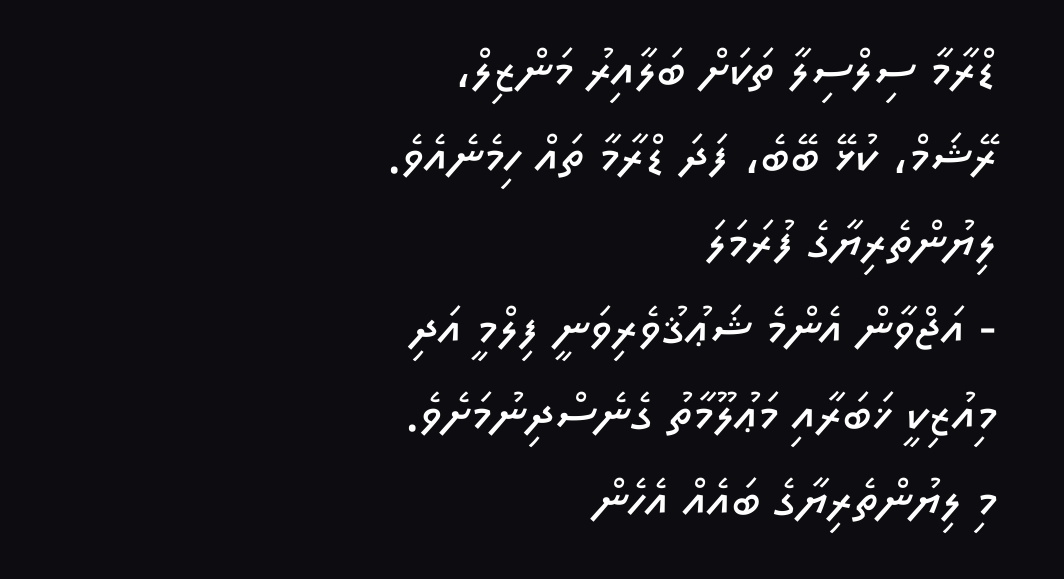ޑްރާމާ ސިލްސިލާ ތަކަށް ބަލާއިރު މަންޒިލް، ރޭޝަމް، ކުޅޭ ބޭބެ، ފަދަ ޑްރާމާ ތައް ހިމެނެއެވެ.
ލިޔުންތެރިޔާގެ ފުރަމަލަ
- އަޖްވާން އެންމެ ޝަޢުޤުވެރިވަނީ ފިލްމީ އަދި މިއުޒިކީ ޚަބަރާއި މަޢުލޫމާތު ގެނެސްދިނުމަށެވެ.
މި ލިޔުންތެރިޔާގެ ބައެއް އެހެން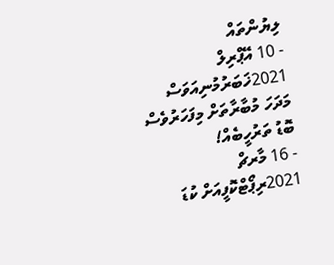ލިޔުންތައް
- 10 އޭޕްރިލް 2021ޚަބަރުމުނިއަވަސް މަދަހަ މުބާރާތަށް މިފަހަރުވެސް ބޮޑު ތަރުހީބެއް!
- 16 މާރޗް 2021ރިޕޯޓްކޮފީއަށް ކުޑަ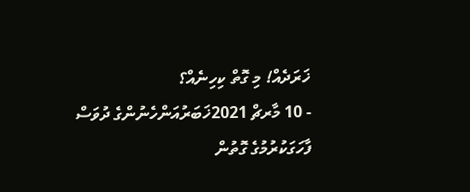ޚަރަދެއް! މި ގޮތް ކިހިނެއް؟
- 10 މާރޗް 2021ޚަބަރުއަންހެނުންގެ ދުވަސް ފާހަގަކުރުމުގެ ގޮތުން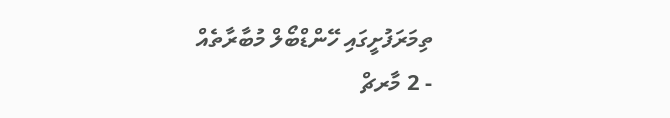ތިމަރަފުށީގައި ހޭންޑްބޯލް މުބާރާތެއް
- 2 މާރޗް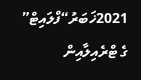2021ޚަބަރު“ފްލައިޓް” ގެ ޓްރެއިލާއިން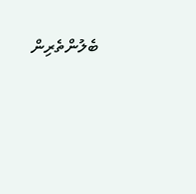ބެލުންތެރިން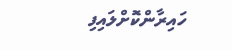ހައިރާންކޮށްލައިފި